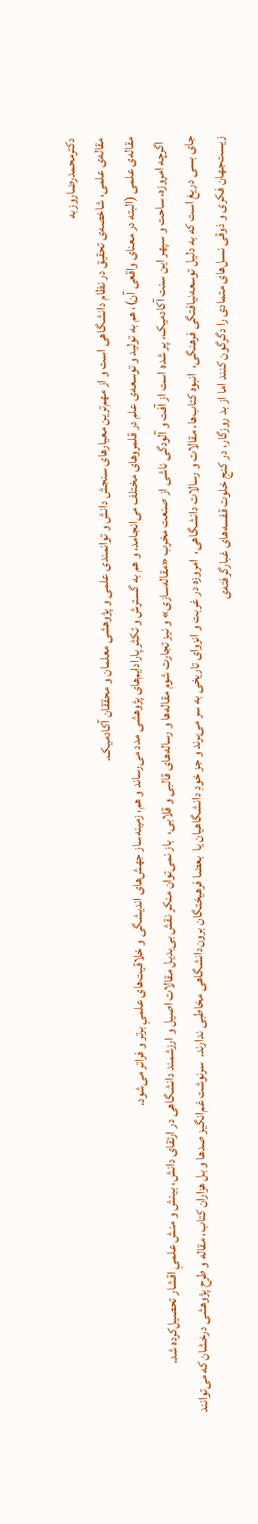دکترمحمدرضاروزبه
مقاله‌ی علمی، شاخصه‌ی تحقیق در نظام دانشگاهی است و از مهم‌ترین معیارهای سنجش دانش و توانمندی علمی و پژوهشی معلمان و محققان آکادمیک.
مقاله‌ی علمی (البته در معنای واقعی آن)، هم به تولید و توسعه‌ی علم در قلمروهای مختلف می‌انجامد، و هم به گسترش و تکثر پارادایم‌های پژوهشی مدد می‌رساند و هم، زمینه‌ساز جهش‌های اندیشگی و خلاقیت‌های علمیِ برتر و فراتر می‌شود.
  اگرچه امروزه، ساحت و سپهر این سنت آکادمیک، پر شده است از آفت و آلودگی ناشی از صنعت مخرب «مقاله‌سازی» و نیز تجارت شوم مقاله‌ها و رساله‌های قالبی و قلابی،  باز نمی‌توان منکر نقش بی‌بدیل مقالات اصیل و ارزشمند دانشگاهی در ارتقای دانش، بینش و منش علمیِ اقشار تحصیل‌کرده شد.
جای بسی دریغ است که به دلیل توسعه‌نیافتگی فرهنگی،  انبوه کتاب‌ها، مقالات و رسالات دانشگاهی،  امروزه در غربت و انزوای تاریخی به سر می‌برند و جز خودِ دانشگاهیان یا  بعضا فرهیختگان برون‌دانشگاهی مخاطبی ندارند.  سرنوشت غم‌انگیز صدها و بل هزاران کتاب، مقاله و طرح پژوهشی درخشان که می‌توانند زیست‌جهان فکری و ذوقی نسل‌های متمادی را دگرگون کنند اما از بد روزگار، در کنج خلوت قفسه‌های غبارگرفته‌ی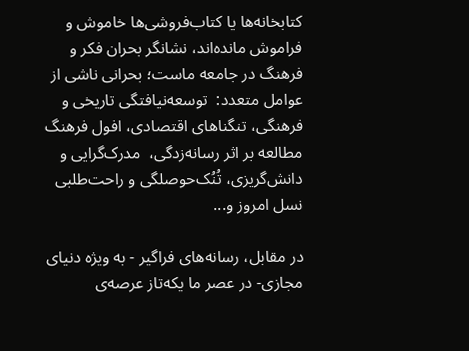کتابخانه‌ها یا کتاب‌فروشی‌ها خاموش و فراموش مانده‌اند، نشانگر بحران فکر و فرهنگ در جامعه ماست؛ بحرانی ناشی از عوامل متعدد:  توسعه‌نیافتگی تاریخی و فرهنگی، تنگناهای اقتصادی، افول فرهنگ مطالعه بر اثر رسانه‌زدگی،  مدرک‌گرایی و دانش‌گریزی، تُنُک‌حوصلگی و راحت‌طلبی نسل امروز و...

در مقابل، رسانه‌های فراگیر - به ویژه دنیای مجازی- در عصر ما یکه‌تاز عرصه‌ی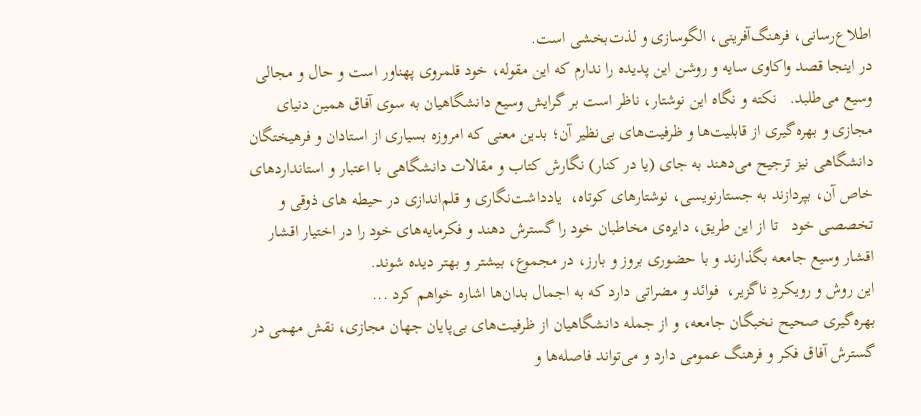اطلاع‌رسانی، فرهنگ‌آفرینی، الگوسازی و لذت‌بخشی است.
در اینجا قصد واکاوی سایه و روشن این پدیده را ندارم که این مقوله، خود قلمروی پهناور است و حال و مجالی وسیع می‌طلبد.   نکته و نگاه این نوشتار، ناظر است بر گرایش وسیع دانشگاهیان به سوی آفاق همین دنیای مجازی و بهره‌گیری از قابلیت‌ها و ظرفیت‌های بی‌نظیر آن؛ بدین معنی که امروزه بسیاری از استادان و فرهیختگان دانشگاهی نیز ترجیح می‌دهند به جای (یا در کنار) نگارش کتاب و مقالات دانشگاهی با اعتبار و استانداردهای خاص آن، بپردازند به جستارنویسی، نوشتارهای کوتاه،  یادداشت‌نگاری و قلم‌اندازی در حیطه های ذوقی و تخصصی خود   تا از این طریق، دایره‌ی مخاطبان خود را گسترش دهند و فکرمایه‌های خود را در اختیار اقشار اقشار وسیع جامعه بگذارند و با حضوری بروز و بارز، در مجموع، بیشتر و بهتر دیده شوند.
این روش و رویکردِ ناگزیر،  فوائد و مضراتی دارد که به اجمال بدان‌ها اشاره خواهم کرد ...
بهره‌گیری صحیح نخبگان جامعه، و از جمله دانشگاهیان از ظرفیت‌های بی‌پایان جهان مجازی، نقش مهمی در گسترش آفاق فکر و فرهنگ عمومی دارد و می‌تواند فاصله‌ها و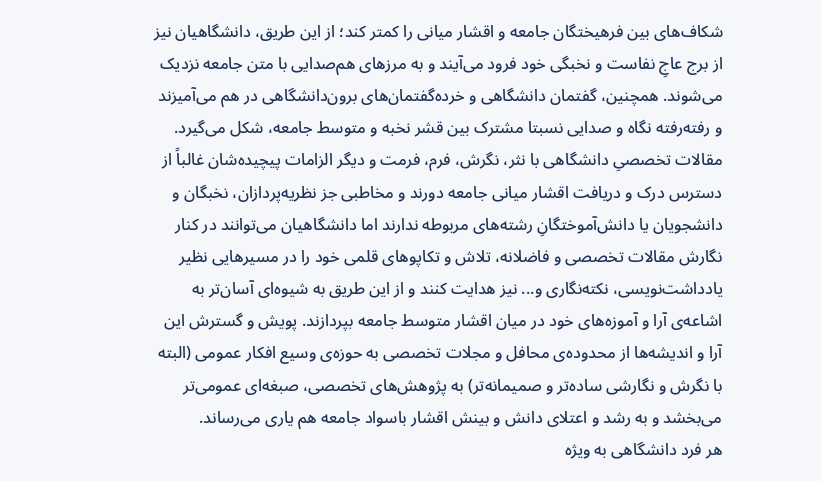شکاف‌های بین فرهیختگان جامعه و اقشار میانی را کمتر کند؛ از این طریق، دانشگاهیان نیز از برج عاجِ نفاست و نخبگی خود فرود می‌آیند و به مرزهای هم‌صدایی با متن جامعه نزدیک می‌شوند. همچنین، گفتمان دانشگاهی و خرده‌گفتمان‌های برون‌دانشگاهی در هم می‌آمیزند و رفته‌رفته نگاه و صدایی نسبتا مشترک بین قشر نخبه و متوسط جامعه، شکل می‌گیرد.
مقالات تخصصیِ دانشگاهی با نثر، نگرش، فرم، فرمت و دیگر الزامات پیچیده‌شان غالباً از دسترس درک و دریافت اقشار میانی جامعه دورند و مخاطبی جز نظریه‌پردازان، نخبگان و دانشجویان یا دانش‌آموختگانِ رشته‌های مربوطه ندارند اما دانشگاهیان می‌توانند در کنار نگارش مقالات تخصصی و فاضلانه، تلاش و تکاپوهای قلمی خود را در مسیرهایی نظیر یادداشت‌نویسی، نکته‌نگاری و... نیز هدایت کنند و از این طریق به شیوه‌ای آسان‌تر به اشاعه‌ی آرا و آموزه‌های خود در میان اقشار متوسط جامعه بپردازند. پویش و گسترش این آرا و اندیشه‌ها از محدوده‌ی محافل و مجلات تخصصی به حوزه‌ی وسیع افکار عمومی (البته با نگرش و نگارشی ساده‌تر و صمیمانه‌تر) به پژوهش‌های تخصصی، صبغه‌ای عمومی‌تر می‌بخشد و به رشد و اعتلای دانش و بینش اقشار باسواد جامعه هم یاری می‌رساند.
هر فرد دانشگاهی به ویژه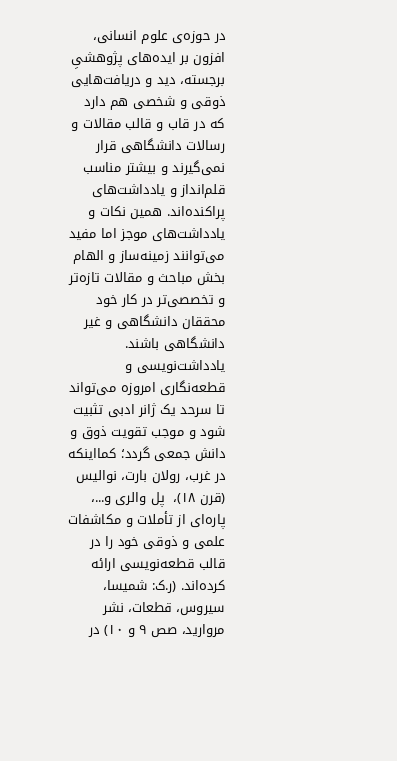در حوزه‌ی علوم انسانی، افزون بر ایده‌های پژوهشیِ برجسته، دید و دریافت‌هایی ذوقی و شخصی هم دارد که در قاب و قالب مقالات و رسالات دانشگاهی قرار نمی‌گیرند و بیشتر مناسب قلم‌انداز و یادداشت‌های پراکنده‌اند. همین نکات و یادداشت‌های موجز اما مفید می‌توانند زمینه‌ساز و الهام بخش مباحث و مقالات تازه‌تر و تخصصی‌تر در کار خود محققان دانشگاهی و غیر دانشگاهی باشند.
یادداشت‌نویسی و قطعه‌نگاری امروزه می‌تواند تا سرحد یک ژانر ادبی تثبیت شود و موجب تقویت ذوق و دانش جمعی گردد؛ کمااینکه در غرب، رولان بارت، نوالیس (قرن ۱۸)،  پل والری و...،  پاره‌ای از تأملات و مکاشفات علمی و ذوقی خود را در قالب قطعه‌نویسی ارائه کرده‌اند. (ر.ک: شمیسا، سیروس، قطعات، نشر مروارید، صص ۹ و ۱۰) در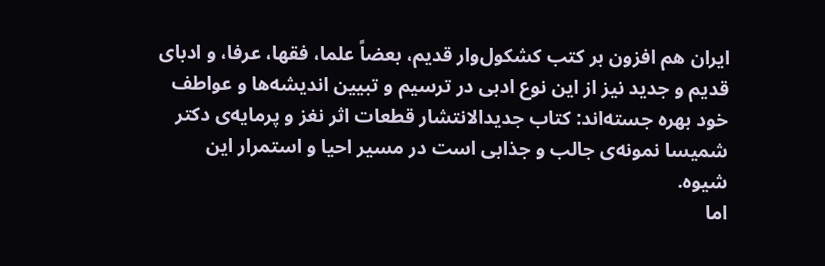ایران هم افزون بر کتب کشکول‌وار قدیم، بعضاً علما، فقها، عرفا، و ادبای قدیم و جدید نیز از این نوع ادبی در ترسیم و تبیین اندیشه‌ها و عواطف خود بهره جسته‌اند: کتاب جدیدالانتشار قطعات اثر نغز و پرمایه‌ی دکتر شمیسا نمونه‌ی جالب و جذابی است در مسیر احیا و استمرار این شیوه.
اما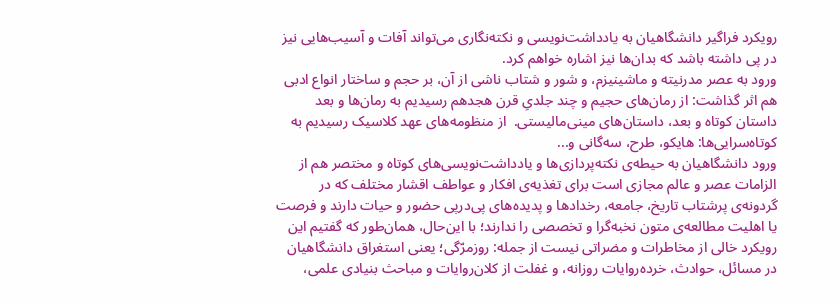رویکرد فراگیر دانشگاهیان به یادداشت‌نویسی و نکته‌نگاری می‌تواند آفات و آسیب‌هایی نیز در پی داشته باشد که بدان‌ها نیز اشاره خواهم کرد.
ورود به عصر مدرنیته و ماشینیزم، و شور و شتاب ناشی از آن، بر حجم و ساختار انواع ادبی هم اثر گذاشت: از رمان‌های حجیم و چند جلدیِ قرن هجدهم رسیدیم به رمان‌ها و بعد داستان کوتاه و بعد، داستان‌های مینی‌مالیستی.  از منظومه‌های عهد کلاسیک رسیدیم به کوتاه‌سرایی‌ها: هایکو، طرح، سه‌گانی و...
ورود دانشگاهیان به حیطه‌ی نکته‌پردازی‌ها و یادداشت‌نویسی‌های کوتاه و مختصر هم از الزامات عصر و عالم مجازی است برای تغذیه‌ی افکار و عواطف اقشار مختلف که در گردونه‌ی پرشتاب تاریخ، جامعه، رخدادها و پدیده‌های پی‌درپی حضور و حیات دارند و فرصت یا اهلیت مطالعه‌ی متون نخبه‌گرا و تخصصی را ندارند؛ با این‌حال، همان‌طور که گفتیم این رویکرد خالی از مخاطرات و مضراتی نیست از جمله: روزمرّگی؛ یعنی استغراق دانشگاهیان در مسائل، حوادث، خرده‌روایات روزانه، و غفلت از کلان‌روایات و مباحث بنیادی علمی،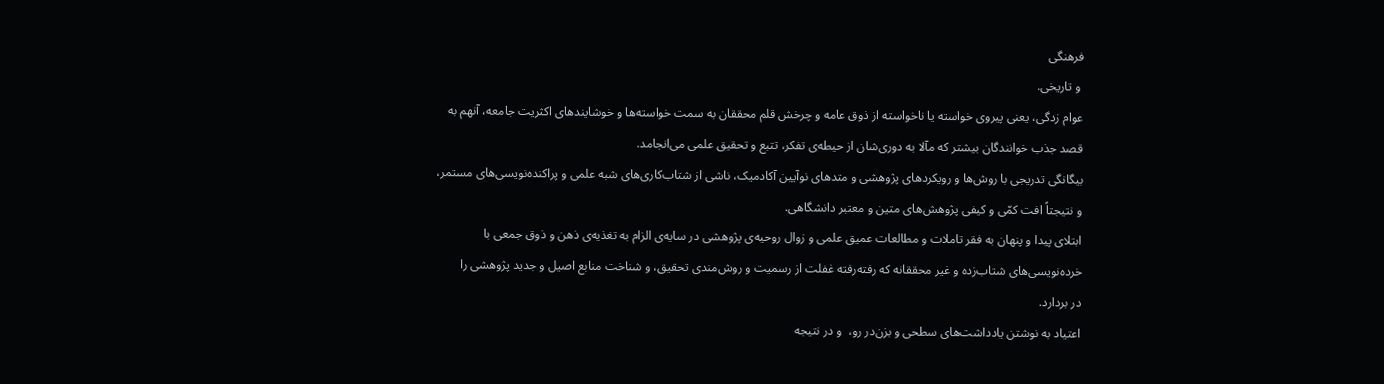فرهنگی
 و تاریخی.
عوام زدگی، یعنی پیروی خواسته یا ناخواسته از ذوق عامه و چرخش قلم محققان به سمت خواسته‌ها و خوشایندهای اکثریت جامعه، آنهم به قصد جذب خوانندگان بیشتر که مآلا به دوری‌شان از حیطه‌ی تفکر، تتبع و تحقیق علمی می‌انجامد.
بیگانگی تدریجی با روش‌ها و رویکردهای پژوهشی و متدهای نوآیین آکادمیک، ناشی از شتاب‌کاری‌های شبه علمی و پراکنده‌نویسی‌های مستمر، و نتیجتاً افت کمّی و کیفی پژوهش‌های متین و معتبر دانشگاهی.
ابتلای پیدا و پنهان به فقر تاملات و مطالعات عمیق علمی و زوال روحیه‌ی پژوهشی در سایه‌ی الزام به تغذیه‌ی ذهن و ذوق جمعی با خرده‌نویسی‌های شتاب‌زده و غیر محققانه که رفته‌رفته غفلت از رسمیت و روش‌مندی تحقیق، و شناخت منابع اصیل و جدید پژوهشی را
در بردارد.
اعتیاد به نوشتن یادداشت‌های سطحی و بزن‌در رو،  و در نتیجه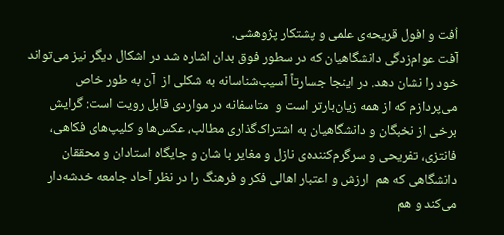اُفت و افول قریحه‌ی علمی و پشتکار پژوهشی.
آفت عوام‌زدگی دانشگاهیان که در سطور فوق بدان اشاره شد در اشکال دیگر نیز می‌تواند خود را نشان دهد. در اینجا جسارتاً آسیب‌شناسانه به شکلی از  آن به طور خاص می‌پردازم که از همه زیان‌بارتر است و  متاسفانه در مواردی قابل رویت است: گرایش برخی از نخبگان و دانشگاهیان به اشتراک‌گذاری مطالب، عکس‌ها و کلیپ‌های فکاهی، فانتزی، تفریحی و سرگرم‌کننده‌ی نازل و مغایر با شان و جایگاه استادان و محققان دانشگاهی که هم  ارزش و اعتبار اهالی فکر و فرهنگ را در نظر آحاد جامعه خدشه‌دار می‌کند و هم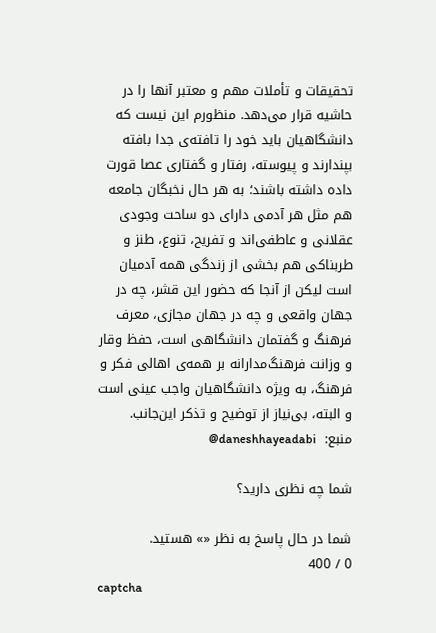تحقیقات و تأملات مهم و معتبر آنها را در حاشیه قرار می‌دهد. منظورم این نیست که دانشگاهیان باید خود را تافته‌ی جدا بافته بپندارند و پیوسته، رفتار و گفتاری عصا قورت داده داشته باشند؛ به هر حال نخبگان جامعه هم مثل هر آدمی دارای دو ساحت وجودی عقلانی و عاطفی‌اند و تفریح، تنوع، طنز و طربناکی هم بخشی از زندگی همه آدمیان است لیکن از آنجا که حضور این قشر، چه در جهان واقعی و چه در جهان مجازی، معرف فرهنگ و گفتمان دانشگاهی است، حفظ وقار و وزانت فرهنگ‌مدارانه بر همه‌ی اهالی فکر و فرهنگ، به ویژه دانشگاهیان واجب عینی است و البته، بی‌نیاز از توضیح و تذکر این‌جانب.
منبع:  daneshhayeadabi@

شما چه نظری دارید؟

شما در حال پاسخ به نظر «» هستید.
0 / 400
captcha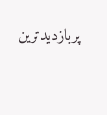پربازدیدترین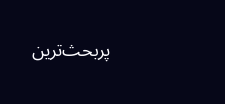پربحث‌ترین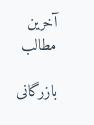آخرین مطالب

بازرگانی